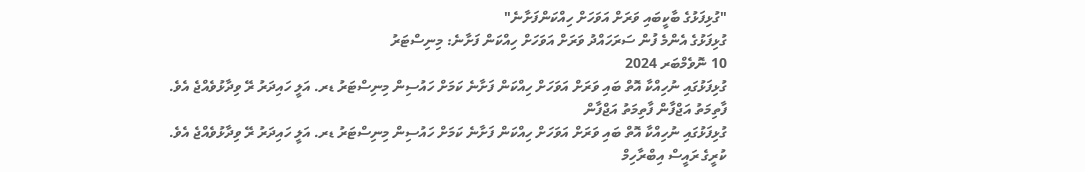"ގުޅިފަޅުގެ ބާކީބައި ވަރަށް އަވަހަށް ހިއްކަންފަށާނެ"
ގުޅިފަޅުގެ އެންމެ ފުން ސަރަހައްދު ވަރަށް އަވަހަށް ހިއްކަން ފަށާނެ: މިނިސްޓަރު
10 ނޮވެމްބަރ 2024
ގުޅިފަޅުގައި ނުހިއްކާ އޮތް ބައި ވަރަށް އަވަހަށް ހިއްކަން ފަށާނެ ކަމަށް ހައުސިން މިނިސްޓަރު ޑރ. އަލީ ހައިދަރު ރޭ ވިދާޅުވެއްޖެ އެވެ.
ފާތިމަތު އަޖްފާން ފާތިމަތު އަޖްފާން
ގުޅިފަޅުގައި ނުހިއްކާ އޮތް ބައި ވަރަށް އަވަހަށް ހިއްކަން ފަށާނެ ކަމަށް ހައުސިން މިނިސްޓަރު ޑރ. އަލީ ހައިދަރު ރޭ ވިދާޅުވެއްޖެ އެވެ.
ކުރީގެ ރައީސް އިބްރާހިމް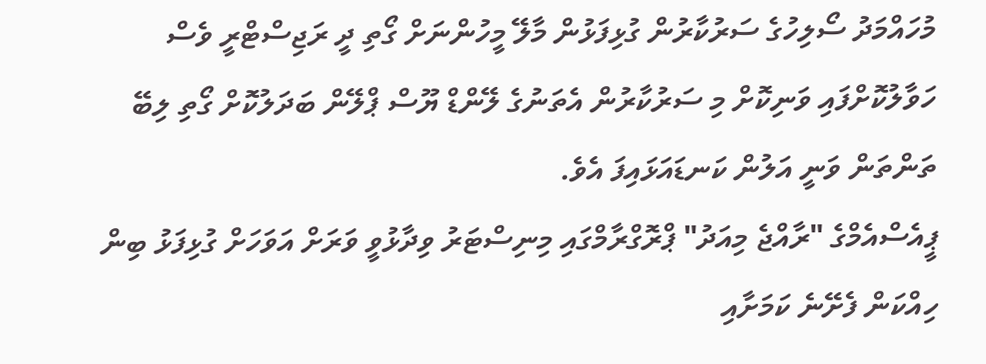މުހައްމަދު ސޯލިހުގެ ސަރުކާރުން ގުޅިފަޅުން މާލޭ މީހުންނަށް ގޯތި ދީ ރަޖިސްޓްރީ ވެސް ހަވާލުކޮށްފައި ވަނިކޮށް މި ސަރުކާރުން އެތަނުގެ ލޭންޑް ޔޫސް ޕްލޭން ބަދަލުކޮށް ގޯތި ލިބޭ ތަންތަން ވަނީ އަލުން ކަނޑައަޅައިފަ އެވެ.
ޕީއެސްއެމްގެ "ރާއްޖެ މިއަދު" ޕްރޮގްރާމްގައި މިނިސްޓަރު ވިދާޅުވީ ވަރަށް އަވަހަށް ގުޅިފަޅު ބިން ހިއްކަން ފެށޭނެ ކަމަށާއި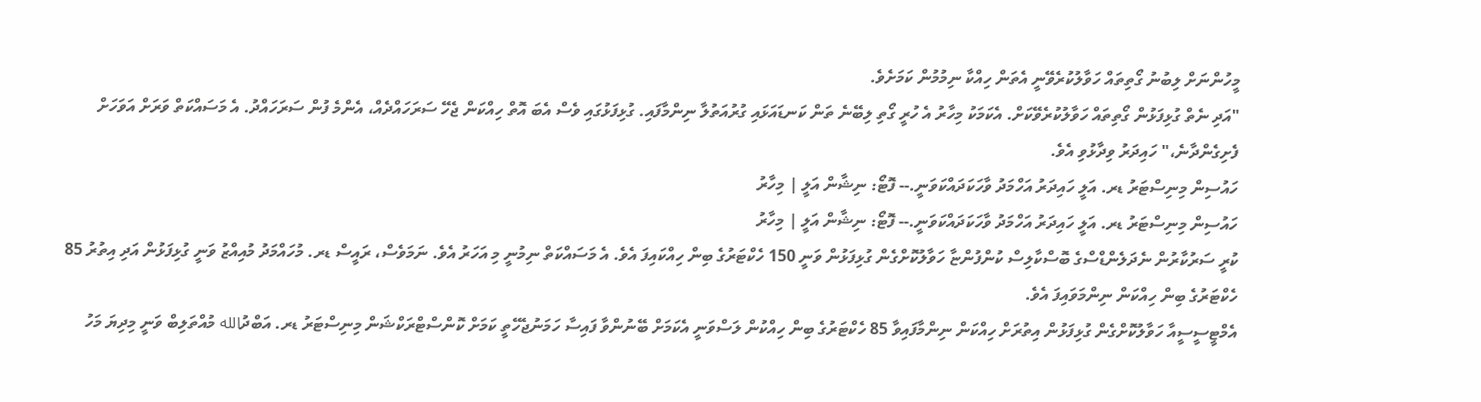މީހުންނަށް ލިބުނު ގޯތިތައް ހަވާލުކުރެވޭނީ އެތަން ހިއްކާ ނިމުމުން ކަމަށެވެ.
"އަދި ނެތް ގުޅިފަޅުން ގޯތިތައް ހަވާލުކުރެވޭކަށް. އެކަމަކު މިހާރު އެ ހުރީ ގޯތި ލިބޭނެ ތަން ކަނޑައަޅައި ގުރުއަތުލާ ނިންމާފައި. ގުޅިފަޅުގައި ވެސް އެބަ އޮތް ހިއްކަން ޖެހޭ ސަރަހައްދެއް، އެންމެ ފުން ސަރަހައްދު. އެ މަސައްކަތް ވަރަށް އަވަހަށް ފެށިގެންދާނެ،" ހައިދަރު ވިދާޅުވި އެވެ.
ހައުސިން މިނިސްޓަރު ޑރ. އަލީ ހައިދަރު އަހްމަދު ވާހަކަދައްކަވަނީ.-- ފޮޓޯ: ނިޝާން އަލީ | މިހާރު
ހައުސިން މިނިސްޓަރު ޑރ. އަލީ ހައިދަރު އަހްމަދު ވާހަކަދައްކަވަނީ.-- ފޮޓޯ: ނިޝާން އަލީ | މިހާރު
ކުރީ ސަރުކާރުން ނެދަލެންޑްސްގެ ބޮސްކާލިސް ކުންފުންޏާ ހަވާލުކޮށްގެން ގުޅިފަޅުން ވަނީ 150 ހެކްޓަރުގެ ބިން ހިއްކައިފަ އެވެ. އެ މަސައްކަތް ނިމުނީ މި އަހަރު އެވެ. ނަމަވެސް، ރައީސް ޑރ. މުހައްމަދު މުއިއްޒު ވަނީ ގުޅިފަޅުން އަދި އިތުރު 85 ހެކްޓަރުގެ ބިން ހިއްކަން ނިންމަވައިފަ އެވެ.
އެމްޓީސީސީއާ ހަވާލުކޮށްގެން ގުޅިފަޅުން އިތުރަށް ހިއްކަން ނިންމާފައިވާ 85 ހެކްޓަރުގެ ބިން ހިއްކުން ލަސްވަނީ އެކަމަށް ބޭނުންވާ ފައިސާ ހަމަނުޖެހޭތީ ކަމަށް ކޮންސްޓްރަކްޝަން މިނިސްޓަރު ޑރ. އަބްދުالله މުއްތަލިބް ވަނީ މިދިޔަ މަހު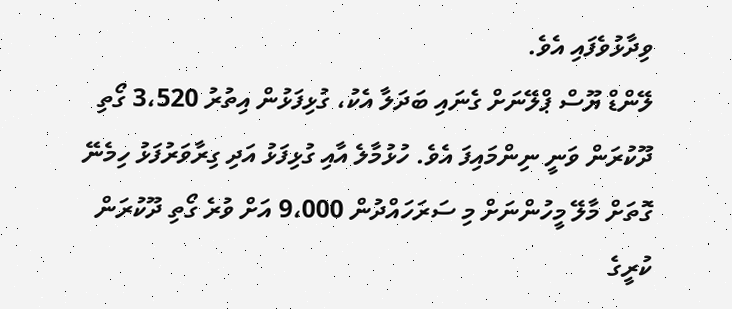ވިދާޅުވެފައި އެވެ.
ލޭންޑް ޔޫސް ޕްލޭނަށް ގެނައި ބަދަލާ އެކު، ގުޅިފަޅުން އިތުރު 3،520 ގޯތި ދޫކުރަން ވަނީ ނިންމައިފަ އެވެ. ހުޅުމާލެ އާއި ގުޅިފަޅު އަދި ގިރާވަރުފަޅު ހިމެނޭ ގޮތަށް މާލޭ މީހުންނަށް މި ސަރަހައްދުން 9،000 އަށް ވުރެ ގޯތި ދޫކުރަން ކުރީގެ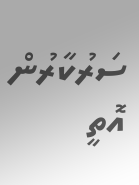ސަރުކާރުން އޮތީ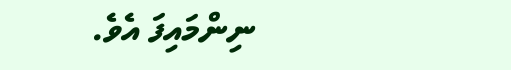ނިންމައިފަ އެވެ.